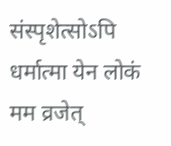संस्पृशेत्सोऽपि धर्मात्मा येन लोकं मम व्रजेत्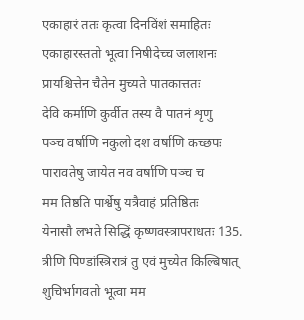एकाहारं ततः कृत्वा दिनविंशं समाहितः
एकाहारस्ततो भूत्वा निषीदेच्च जलाशनः
प्रायश्चित्तेन चैतेन मुच्यते पातकात्ततः
देवि कर्माणि कुर्वीत तस्य वै पातनं शृणु
पञ्च वर्षाणि नकुलो दश वर्षाणि कच्छपः
पारावतेषु जायेत नव वर्षाणि पञ्च च
मम तिष्ठति पार्श्वेषु यत्रैवाहं प्रतिष्ठितः
येनासौ लभते सिद्धिं कृष्णवस्त्रापराधतः 135.
त्रीणि पिण्डांस्त्रिरात्रं तु एवं मुच्येत किल्बिषात्
शुचिर्भागवतो भूत्वा मम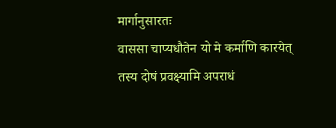मार्गानुसारतः
वाससा चाप्यधौतेन यो मे कर्माणि कारयेत्
तस्य दोषं प्रवक्ष्यामि अपराधं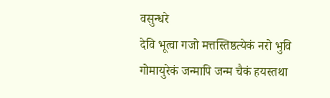वसुन्धरे
देवि भूत्वा गजो मत्तस्तिष्ठत्येकं नरो भुवि
गोमायुरेकं जन्मापि जन्म चैकं हयस्तथा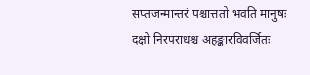सप्तजन्मान्तरं पश्चात्ततो भवति मानुषः
दक्षो निरपराधश्च अहङ्कारविवर्जितः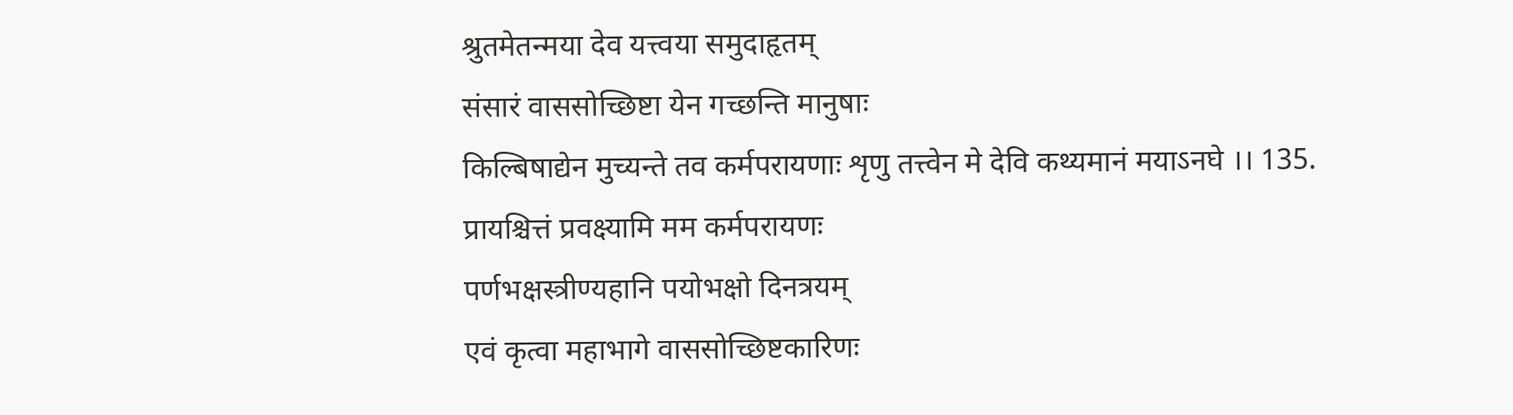श्रुतमेतन्मया देव यत्त्वया समुदाहृतम्
संसारं वाससोच्छिष्टा येन गच्छन्ति मानुषाः
किल्बिषाद्येन मुच्यन्ते तव कर्मपरायणाः शृणु तत्त्वेन मे देवि कथ्यमानं मयाऽनघे ।। 135.
प्रायश्चित्तं प्रवक्ष्यामि मम कर्मपरायणः
पर्णभक्षस्त्रीण्यहानि पयोभक्षो दिनत्रयम्
एवं कृत्वा महाभागे वाससोच्छिष्टकारिणः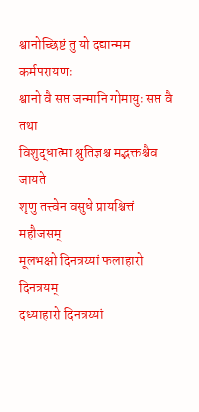श्वानोच्छिष्टं तु यो दद्यान्मम कर्मपरायणः
श्वानो वै सप्त जन्मानि गोमायुः सप्त वै तथा
विशुद्धात्मा श्रुतिज्ञश्च मद्भक्तश्चैव जायते
शृणु तत्त्वेन वसुधे प्रायश्चित्तं महौजसम्
मूलभक्षो दिनत्रय्यां फलाहारो दिनत्रयम्
दध्याहारो दिनत्रय्यां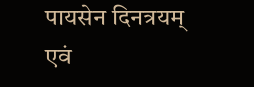पायसेन दिनत्रयम्
एवं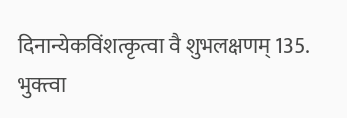दिनान्येकविंशत्कृत्वा वै शुभलक्षणम् 135.
भुक्त्वा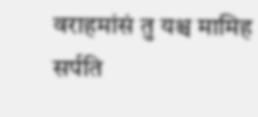वराहमांसं तु यश्च मामिह सर्पति